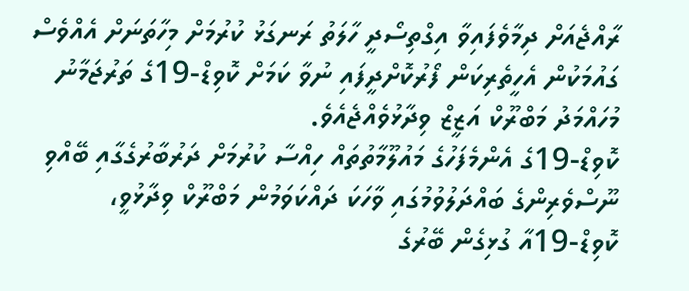ރާއްޖެއަށް ދިމާވެފައިވާ އިގްތިސޯދީ ހާލަތު ރަނގަޅު ކުރުމަށް މިހާތަނަށް އެއްވެސް ގައުމަކުން އެހީތެރިކަން ފޯރުކޮށްދީފައި ނުވާ ކަމަށް ކޮވިޑް-19ގެ ތަރުޖަމާނު މުހައްމަދު މަބްރޫކް އަޒީޒް ވިދާޅުވެއްޖެއެވެ.
ކޮވިޑް-19ގެ އެންމެފަހުގެ މައުލޫމާތުތައް ހިއްސާ ކުރުމަށް ދަރުބާރުގެގާއި ބޭއްވި ނޫސްވެރިންގެ ބައްދަލުވުމުގައި ވާހަކަ ދައްކަވަމުން މަބްރޫކް ވިދާޅުވީ، ކޮވިޑް-19އާ ގުޅިގެން ބޭރުގެ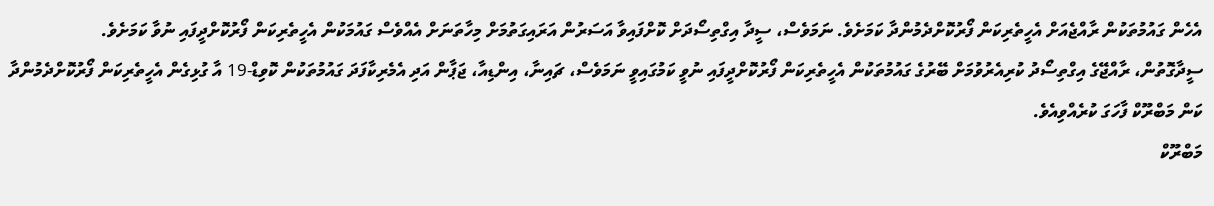އެހެން ގައުމުތަކުން ރާއްޖެއަށް އެހީތެރިކަން ފޯރުކޮށްދެމުންދާ ކަމަށެވެ. ނަމަވެސް، ސީދާ އިގްތިސޯދަށް ކޮށްފައިވާ އަސަރުން އަރައިގަތުމަށް މިހާތަނަށް އެއްވެސް ގައުމަކުން އެހީތެރިކަން ފޯރުކޮށްދީފައި ނުވާ ކަމަށެވެ.
ސީދާގޮތުން، ރާއްޖޭގެ އިގްތިސޯދު ކުރިއެރުވުމަށް ބޭރުގެ ގައުމުތަކުން އެހީތެރިކަން ފޯރުކޮށްދީފައި ނުވީ ކަމުގައިވީ ނަމަވެސް، ޗައިނާ، އިންޑިއާ، ޖަޕާން އަދި އެމެރިކާފަދަ ގައުމުތަކުން ކޮވިޑް-19 އާ ގުޅިގެން އެހީތެރިކަން ފޯރުކޮށްދެމުންދާ ކަން މަބްރޫކް ފާހަގަ ކުރެއްވިއެވެ.
މަބްރޫކް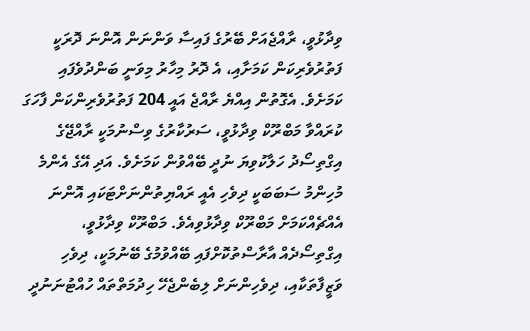ވިދާޅުވީ، ރާއްޖެއަށް ބޭރުގެ ފައިސާ ވަންނަން އޮންނަ ދޮރަކީ ފަތުރުވެރިކަން ކަމަށާއި، އެ ދޮރު މިހާރު މިވަނީ ބަންދުވެފައި ކަމަށެވެ. އެގޮތުން އިއްޔެ ރާއްޖެ އައީ 204 ފަތުރުވެރިންކަން ފާހަގަ ކުރައްވާ މަބްރޫކް ވިދާޅުވީ، ސަރުކާރުގެ ވިސްނުމަކީ ރާއްޖޭގެ އިގްތިސޯދު ހަލާކުވިޔަ ނުދީ ބޭއްވުން ކަމަށެވެ. އަދި އޭގެ އެންމެ މުހިންމު ސަބަބަކީ ދިވެހި އެއީ ރައްޔިތުންނަށްޓަކައި އޮންނަ އެއްޗެއްކަމަށް މަބްރޫކް ވިދާޅުވިއެވެ. މަބްރޫކް ވިދާޅުވީ، އިގްތިސޯދެއް އާރާސްތުކޮށްފައި ބޭއްވުމުގެ ބޭނުމަކީ، ދިވެހި ވަޒީފާތަކާއި، ދިވެހިންނަށް ލިބެންޖެހޭ ހިދުމަތްތައް ހުއްޓުނަނުދީ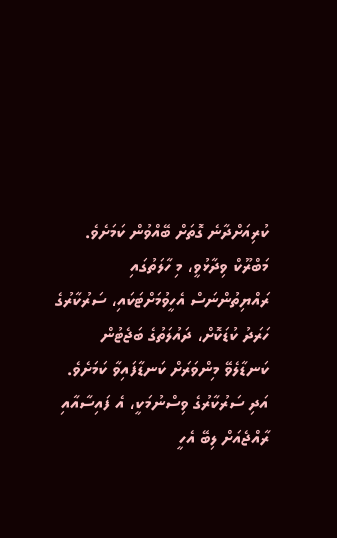ކުރިއަށްދާނެ ގޮތަށް ބޭއްވުން ކަމަށެވެ.
މަބްރޫކް ވިދާޅުވީ، މި ހާލަތުގައި ރައްޔިތުންނަސް އެހީވުމަށްޓަކައި، ސަރުކާރުގެ ހަރަދު ކުޑަކޮށް، ދައުލަތުގެ ބަޖެޓުން ކަނޑާލެވޭ މިންވަރަށް ކަނޑާފައިވާ ކަމަށެވެ. އަދި ސަރުކާރުގެ ވިސްނުމަކީ، އެ ފައިސާއާއި ރާއްޖެއަށް ލިބޭ އެހީ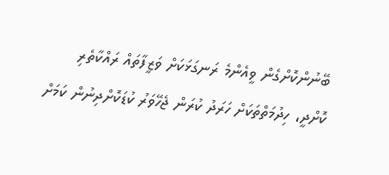ބޭނުންކޮށްގެން ވީއެންމެ ރަނގަޅަކަށް ވަޒީފާތައް ރައްކާތެރި ކޮށްދީ، ހިދުމަތްތަކަށް ހަރަދު ކުރަން ޖެހޭވަރު ކުޑަކޮށްދިނުން ކަމަށް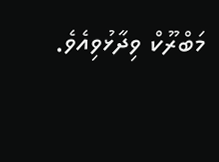މަބްރޫކް ވިދާޅުވިއެވެ.